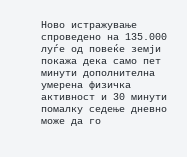Ново истражување спроведено на 135.000 луѓе од повеќе земји покажа дека само пет минути дополнителна умерена физичка активност и 30 минути помалку седење дневно може да го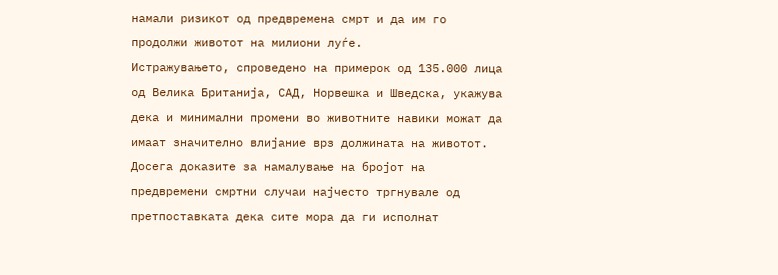намали ризикот од предвремена смрт и да им го продолжи животот на милиони луѓе.
Истражувањето, спроведено на примерок од 135.000 лица од Велика Британија, САД, Норвешка и Шведска, укажува дека и минимални промени во животните навики можат да имаат значително влијание врз должината на животот. Досега доказите за намалување на бројот на предвремени смртни случаи најчесто тргнувале од претпоставката дека сите мора да ги исполнат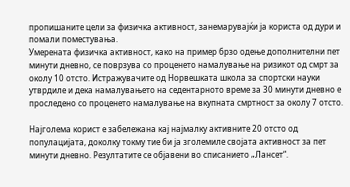пропишаните цели за физичка активност, занемарувајќи ја користа од дури и помали поместувања.
Умерената физичка активност, како на пример брзо одење дополнителни пет минути дневно, се поврзува со проценето намалување на ризикот од смрт за околу 10 отсто. Истражувачите од Норвешката школа за спортски науки утврдиле и дека намалувањето на седентарното време за 30 минути дневно е проследено со проценето намалување на вкупната смртност за околу 7 отсто.

Најголема корист е забележана кај најмалку активните 20 отсто од популацијата, доколку токму тие би ја зголемиле својата активност за пет минути дневно. Резултатите се објавени во списанието „Лансет“.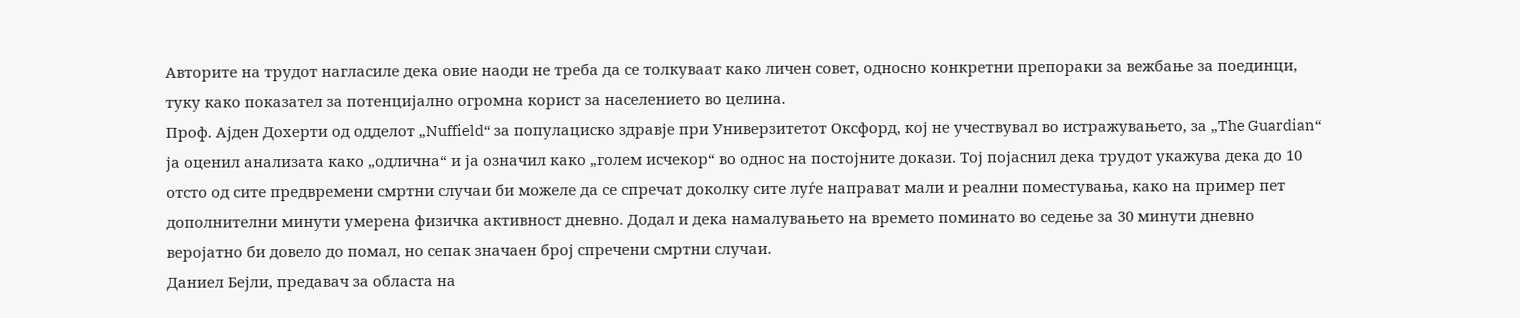Авторите на трудот нагласиле дека овие наоди не треба да се толкуваат како личен совет, односно конкретни препораки за вежбање за поединци, туку како показател за потенцијално огромна корист за населението во целина.
Проф. Ајден Дохерти од одделот „Nuffield“ за популациско здравје при Универзитетот Оксфорд, кој не учествувал во истражувањето, за „The Guardian“ ја оценил анализата како „одлична“ и ја означил како „голем исчекор“ во однос на постојните докази. Тој појаснил дека трудот укажува дека до 10 отсто од сите предвремени смртни случаи би можеле да се спречат доколку сите луѓе направат мали и реални поместувања, како на пример пет дополнителни минути умерена физичка активност дневно. Додал и дека намалувањето на времето поминато во седење за 30 минути дневно веројатно би довело до помал, но сепак значаен број спречени смртни случаи.
Даниел Бејли, предавач за областа на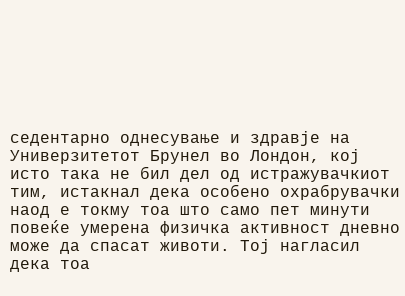седентарно однесување и здравје на Универзитетот Брунел во Лондон, кој исто така не бил дел од истражувачкиот тим, истакнал дека особено охрабрувачки наод е токму тоа што само пет минути повеќе умерена физичка активност дневно може да спасат животи. Тој нагласил дека тоа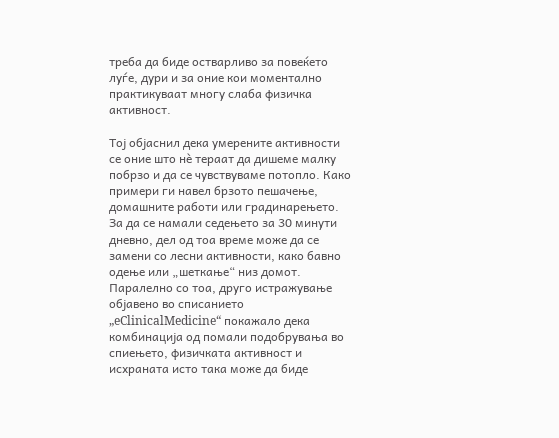треба да биде остварливо за повеќето луѓе, дури и за оние кои моментално практикуваат многу слаба физичка активност.

Тој објаснил дека умерените активности се оние што нè тераат да дишеме малку побрзо и да се чувствуваме потопло. Како примери ги навел брзото пешачење, домашните работи или градинарењето. За да се намали седењето за 30 минути дневно, дел од тоа време може да се замени со лесни активности, како бавно одење или „шеткање“ низ домот.
Паралелно со тоа, друго истражување објавено во списанието „eClinicalMedicine“ покажало дека комбинација од помали подобрувања во спиењето, физичката активност и исхраната исто така може да биде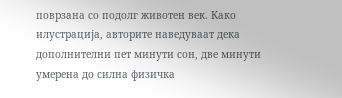поврзана со подолг животен век. Како илустрација, авторите наведуваат дека дополнителни пет минути сон, две минути умерена до силна физичка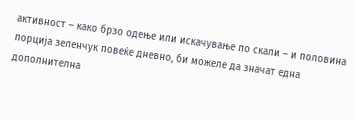активност – како брзо одење или искачување по скали – и половина порција зеленчук повеќе дневно, би можеле да значат една дополнителна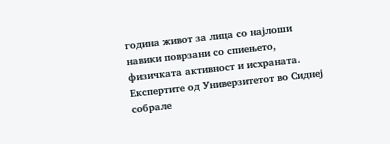година живот за лица со најлоши навики поврзани со спиењето, физичката активност и исхраната.
Експертите од Универзитетот во Сиднеј собрале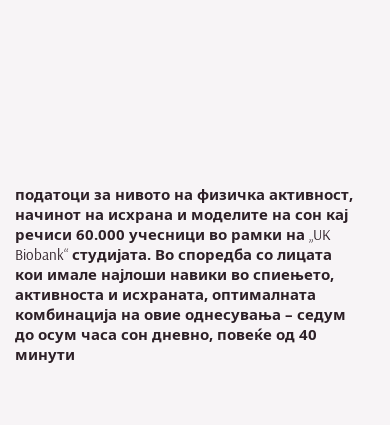податоци за нивото на физичка активност, начинот на исхрана и моделите на сон кај речиси 60.000 учесници во рамки на „UK Biobank“ студијата. Во споредба со лицата кои имале најлоши навики во спиењето, активноста и исхраната, оптималната комбинација на овие однесувања – седум до осум часа сон дневно, повеќе од 40 минути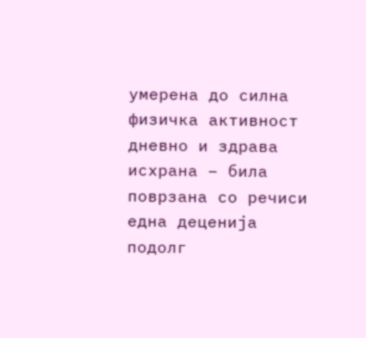умерена до силна физичка активност дневно и здрава исхрана – била поврзана со речиси една деценија подолг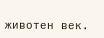животен век.